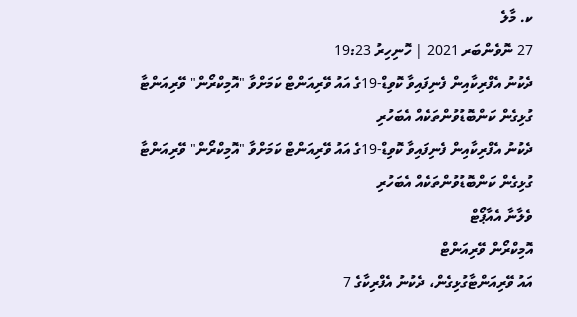ކ. މާލެ
27 ނޮވެންބަރ 2021 | ހޮނިހިރު 19:23
ދެކުނު އެފްރިކާއިން ފެނިފައިވާ ކޮވިޑް-19ގެ އައު ވޭރިއަންޓް ކަމަށްވާ "އޮމިކްރޯން" ވޭރިއަންޓާ ގުޅިގެން ކަންބޮޑުވުންތަކެއް އެބަހުރި
ދެކުނު އެފްރިކާއިން ފެނިފައިވާ ކޮވިޑް-19ގެ އައު ވޭރިއަންޓް ކަމަށްވާ "އޮމިކްރޯން" ވޭރިއަންޓާ ގުޅިގެން ކަންބޮޑުވުންތަކެއް އެބަހުރި
ވެލާނާ އެއާޕޯޓް
އޮމިކްރޯން ވޭރިއަންޓް
އައު ވޭރިއަންޓާގުޅިގެން، ދެކުނު އެފްރިކާގެ 7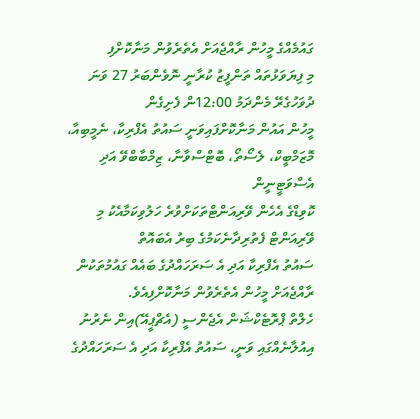ގައުމެއްގެ މީހުން ރާއްޖެއަށް އެތެރެވުން މަނާކޮށްފި
މި ފިޔަވަޅުތައް ތަންފީޒު ކުރާނީ ނޮވެންބަރު 27 ވަނަ ދުވަހުގެރޭ މެންދަމު 12:00ން ފެށިގެން
މީހުން އައުން މަނާކޮށްފައިވަނީ ސައުތު އެފްރިކާ، ނެމީބިއާ، މޮޒަމްބީކް، ލެސޯތޯ، ބޮޓްސްވާނާ، ޒިމްބާބްވޭ އަދި އެސްވަޓީނީން
ކޮވިޑްގެ އެހެން ވޭރިއަންޓްތަކަށްވުރެ ހަލުވިކަމާއެކު މި ވޭރިއަންޓް ފެތުރިދާނެކަމުގެ ބިރު އެބައޮތް
ސައުތު އެފްރިކާ އަދި އެ ސަރަހައްދުގެ ބައެއް ގައުމުތަކުން ރާއްޖެއަށް މީހުން އެތެރެވުން މަނާކޮށްފިއެވެ.
ހެލްތް ޕްރޮޓެކްޝަން އެޖެންސީ (އެޗްޕީއޭ)އިން ނެރުނު އިއުލާނެއްގައި ވަނީ، ސައުތު އެފްރިކާ އަދި އެ ސަރަހައްދުގެ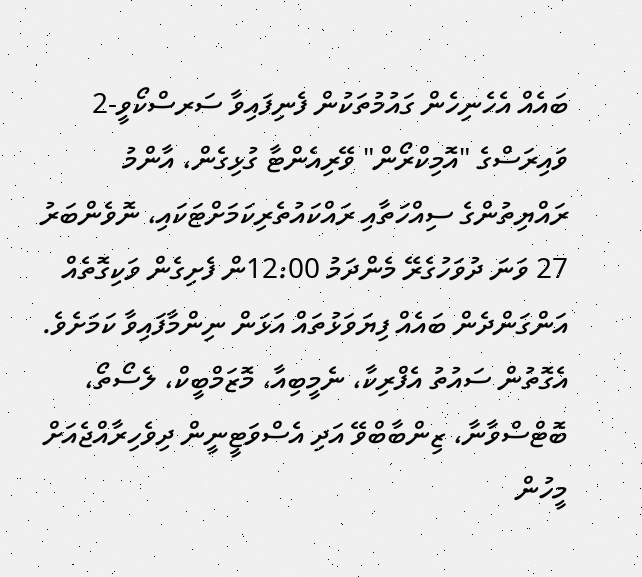ބައެއް އެހެނިހެން ގައުމުތަކުން ފެނިފައިވާ ސަރސްކޯވީ-2 ވައިރަސްގެ "އޮމިކްރޯން" ވޭރިއެންޓާ ގުޅިގެން، އާންމު ރައްޔިތުންގެ ސިއްހަތާއި ރައްކައުތެރިކަމަށްޓަކައި، ނޮވެންބަރު 27 ވަނަ ދުވަހުގެރޭ މެންދަމު 12:00ން ފެށިގެން ވަކިގޮތެއް އަންގަންދެން ބައެއް ފިޔަވަޅުތައް އަޅަން ނިންމާފައިވާ ކަމަށެވެ.
އެގޮތުން ސައުތު އެފްރިކާ، ނެމީބިއާ، މޮޒަމްބީކް، ލެސޯތޯ، ބޮޓްސްވާނާ، ޒިންބާބްވޭ އަދި އެސްވަޓީނީން ދިވެހިރާއްޖެއަށް މީހުން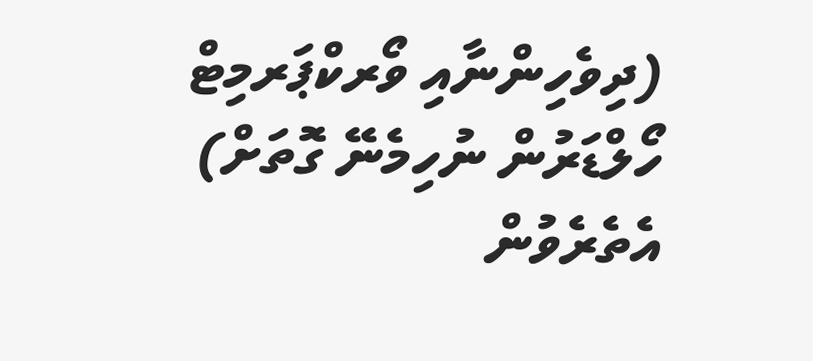(ދިވެހިންނާއި ވޯރކްޕަރމިޓް ހޯލްޑަރުން ނުހިމެނޭ ގޮތަށް) އެތެރެވުން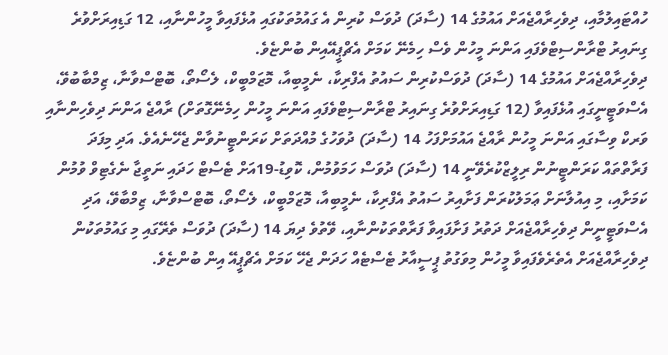ހުއްޓައިލުމާއި، ދިވެހިރާއްޖެއަށް އައުމުގެ 14 (ސާދަ) ދުވަސް ކުރިން އެ ގައުމުތަކުގައި އުޅެފައިވާ މީހުންނާއި، 12 ގަޑިއިރަށްވުރެ ގިނައިރު ޓްރާންސިޓްވެފައި އަންނަ މީހުން ވެސް ހިމެނޭ ކަމަށް އެޗްޕީއޭއިން ބުންޏެވެ.
ދިވެހިރާއްޖެއަށް އައުމުގެ 14 (ސާދަ) ދުވަސްކުރިން ސައުތު އެފްރިކާ، ނެމީބިއާ، މޮޒަމްބީކް، ލެސޯތޯ، ބޮޓްސްވާނާ، ޒިމްބާބުވޭ، އެސްވަޓީނީގައި އުޅެފައިވާ (12 ގަޑިއިރަށްވުރެ ގިނައިރު ޓްރާންސިޓްވެފައި އަންނަ މީހުން ހިމެނޭގޮތަށް) ރާއްޖެ އަންނަ ދިވެހިންނާއި ވަރކް ވިސާގައި އަންނަ މީހުން ރާއްޖެ އައުމަށްފަހު 14 (ސާދަ) ދުވަހުގެ މުއްދަތަށް ކަރަންޓީނުވާން ޖެހޭނެއެވެ. އަދި މިފަދަ ފަރާތްތައް ކަރަންޓީނުން ރިލީޒްކުރެވޭނީ 14 (ސާދަ) ދުވަސް ހަމަވުމުން، ކޮވިޑު-19އަށް ޓެސްޓް ހަދައި ނަތީޖާ ނެގެޓިވް ވުމުން ކަމަށާއި، މި އިއުލާނަށް ޢަމަލުކުރަން ފަށާއިރު ސައުތު އެފްރިކާ، ނެމީބިއާ، މޮޒަމްބީކް، ލެސޯތޯ، ބޮޓްސްވާނާ، ޒިމްބާވޭ، އަދި އެސްވަޓީނީން ދިވެހިރާއްޖެއަށް ދަތުރު ފަށާފައިވާ ފަރާތްތަކުންނާއި، ވޭތުވެ ދިޔަ 14 (ސާދަ) ދުވަސް ތެރޭގައި މި ގައުމުތަކުން ދިވެހިރާއްޖެއަށް އެތެރެވެފައިވާ މީހުން މިވަގުތު ޕީސީއާރު ޓެސްޓެއް ހަދަން ޖެހޭ ކަމަށް އެޗްޕީއޭ އިން ބުންޏެވެ.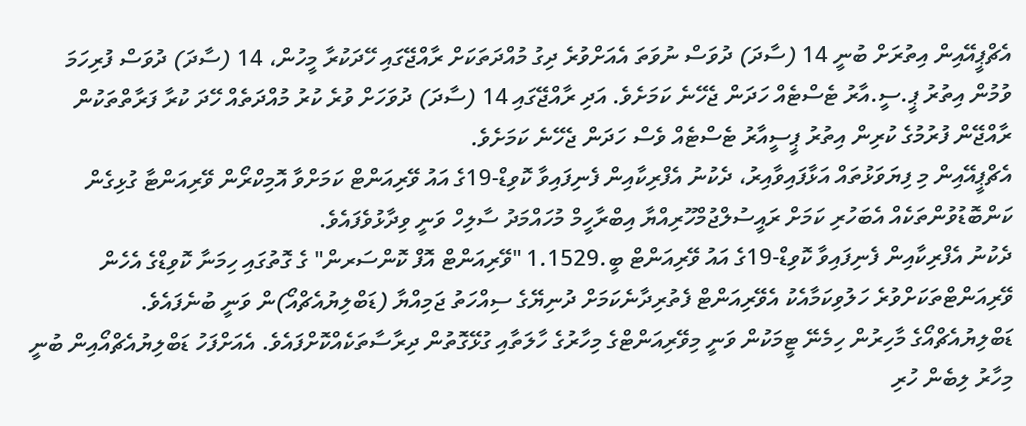އެޗްޕީއޭއިން އިތުރަށް ބުނީ 14 (ސާދަ) ދުވަސް ނުވަތަ އެއަށްވުރެ ދިގު މުއްދަތަކަށް ރާއްޖޭގައި ހޭދަކުރާ މީހުން، 14 (ސާދަ) ދުވަސް ފުރިހަމަ ވުމުން އިތުރު ޕީ.ސީ.އާރު ޓެސްޓެއް ހަދަން ޖެހޭނެ ކަމަށެވެ. އަދި ރާއްޖޭގައި 14 (ސާދަ) ދުވަހަށް ވުރެ ކުރު މުއްދަތެއް ހޭދަ ކުރާ ފަރާތްތަކުން ރާއްޖޭން ފުރުމުގެ ކުރިން އިތުރު ޕީސީއާރު ޓެސްޓެއް ވެސް ހަދަން ޖެހޭނެ ކަމަށެވެ.
އެޗްޕީއޭއިން މި ފިޔަވަޅުތައް އަޅާފައިވާއިރު، ދެކުނު އެފްރިކާއިން ފެނިފައިވާ ކޮވިޑް-19ގެ އައު ވޭރިއަންޓް ކަމަށްވާ އޮމިކްރޯން ވޭރިއަންޓާ ގުޅިގެން ކަންބޮޑުވުންތަކެއް އެބަހުރި ކަމަށް ރައީސުލްޖުމްހޫރިއްޔާ އިބްރާހީމް މުހައްމަދު ސާލިހް ވަނީ ވިދާޅުވެފައެވެ.
ދެކުނު އެފްރިކާއިން ފެނިފައިވާ ކޮވިޑް-19ގެ އައު ވޭރިއަންޓް ބީ.1.1529 "ވޭރިއަންޓް އޮފް ކޮންސަރން" ގެ ގޮތުގައި ހިމަނާ ކޮވިޑްގެ އެހެން ވޭރިއަންޓްތަކަށްވުރެ ހަލުވިކަމާއެކު އެވޭރިއަންޓް ފެތުރިދާނެކަމަށް ދުނިޔޭގެ ސިއްހަތު ޖަމިއްޔާ (ޑަބްލިޔުއެޗްއޯ)ން ވަނީ ބުނެފައެވެ.
ޑަބްލިޔުއެޗްއޯގެ މާހިރުން ހިމެނޭ ޓީމަކުން ވަނީ މިވޭރިއަންޓްގެ މިހާރުގެ ހާލަތާއި ގުޅޭގޮތުން ދިރާސާތަކެއްކޮށްފައެވެ. އެއަށްފަހު ޑަބްލިޔުއެޗްއޯއިން ބުނީ މިހާރު ލިބެން ހުރި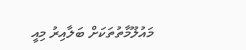މައުލޫމާތުތަކަށް ބަލާއިރު މިއީ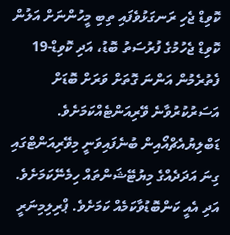ކޮވިޑް ޖެހި ރަނގަޅުވެފައި ތިބި މީހުންނަށް އަލުން ކޮވިޑް ޖެހުމުގެ ފުރުސަތު ބޮޑު، އަދި ކޮވިޑް-19 ފެތުރެމުން އަންނަ ގޮތަށް ވަރަށް ބޮޑަށް އަސަރުކުރުވާނެ ވޭރިއަންޓެއްކަމަށެވެ.
ޑަބްލިޔުއެޗްއޯއިން ބުނެފައިވަނީ މިވޭރިއަންޓްގައި ގިނަ އަދަދެއްގެ މިޔުޓޭޝަންތައް ހިމެނޭކަމަށެވެ. އަދި އެއީ ކަންބޮޑުވާކަމެއް ކަމަށެވެ. ޕްރިލިމިނަރީ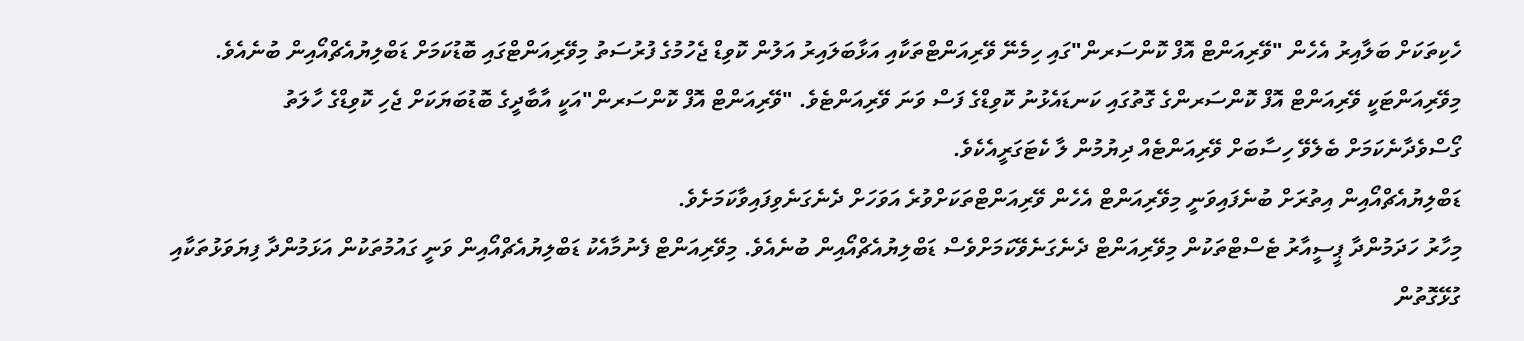ހެކިތަކަށް ބަލާއިރު އެހެން "ވޭރިއަންޓް އޮފް ކޮންސަރން"ގައި ހިމެނޭ ވޭރިއަންޓްތަކާއި އަޅާބަލައިރު އަލުން ކޮވިޑް ޖެހުމުގެ ފުރުސަތު މިވޭރިއަންޓްގައި ބޮޑުކަމަށް ޑަބްލިޔުއެޗްއޯއިން ބުނެއެވެ. މިވޭރިއަންޓަކީ ވޭރިއަންޓް އޮފް ކޮންސަރންގެ ގޮތުގައި ކަނޑައެޅުނު ކޮވިޑްގެ ފަސް ވަނަ ވޭރިއަންޓެވެ. "ވޭރިއަންޓް އޮފް ކޮންސަރން"އަކީ އާބާދީގެ ބޮޑުބަޔަކަށް ޖެހި ކޮވިޑްގެ ހާލަތު ގޯސްވެދާނެކަމަށް ބެލެވޭ ހިސާބަށް ވޭރިއަންޓެއް ދިޔުމުން ލާ ކެޓަގަރީއެކެވެ.
ޑަބްލިޔުއެޗްއޯއިން އިތުރަށް ބުނެފައިވަނީ މިވޭރިއަންޓް އެހެން ވޭރިއަންޓްތަކަށްވުރެ އަވަހަށް ދެނެގަނެވިފައިވާކަމަށެވެ.
މިހާރު ހަދަމުންދާ ޕީސީއާރު ޓެސްޓްތަކުން މިވޭރިއަންޓް ދެނެގަނެވޭކަމަށްވެސް ޑަބްލިޔުއެޗްއޯއިން ބުނެއެވެ. މިވޭރިއަންޓް ފެނުމާއެކު ޑަބްލިޔުއެޗްއޯއިން ވަނީ ގައުމުތަކުން އަޅަމުންދާ ފިޔަވަޅުތަކާއި ގުޅޭގޮތުން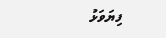ފިޔަވަޅު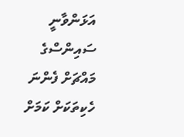އަޅަންވާނީ ސައިންސްގެ މައްޗަށް ފެންނަ ހެކިތަކަށް ކަމަށް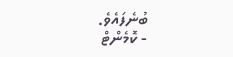ބުނެފައެވެ.
- ކޮމެންޓް